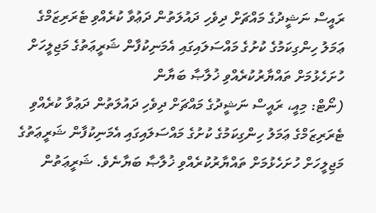ރައީސް ނަޝީދުގެ މައްޗަށް ދިވެހި ދައުލަތުން ދަޢުވާ ކުރެއްވި ޓެރަރިޒަމްގެ ޢަމަލު ހިންގިކަމުގެ ކުށުގެ މައްސަލައިގައި އެމަނިކުފާން ޝަރީޢަތުގެ މަޖިލީހަށް ހުށަހެޅުމަށް ތައްޔާރުކުރެއްވި ޚުލާޞާ ބަޔާން
(ނޯޓް: މިއީ، ރައީސް ނަޝީދުގެ މައްޗަށް ދިވެހި ދައުލަތުން ދަޢުވާ ކުރެއްވި ޓެރަރިޒަމްގެ ޢަމަލު ހިންގިކަމުގެ ކުށުގެ މައްސަލައިގައި އެމަނިކުފާން ޝަރީޢަތުގެ މަޖިލީހަށް ހުށަހެޅުމަށް ތައްޔާރުކުރެއްވި ޚުލާޞާ ބަޔާނެވެ. ޝަރީޢަތުން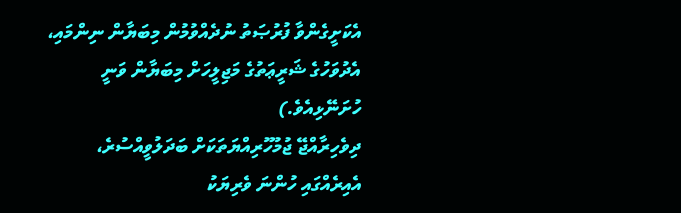އެކަށީގެންވާ ފުރުޞަތު ނުދެއްވުމުން މިބަޔާން ނިންމައި، އެދުވަހުގެ ޝަރީޢަތުގެ މަޖިލީހަށް މިބަޔާން ވަނީ ހުށަނޭޅިއެވެ.)
ދިވެހިރާއްޖޭ ޖުމުހޫރިއްޔަތަކަށް ބަދަލުވީއްސުރެ، އެއިރެއްގައި ހުންނަ ވެރިޔަކު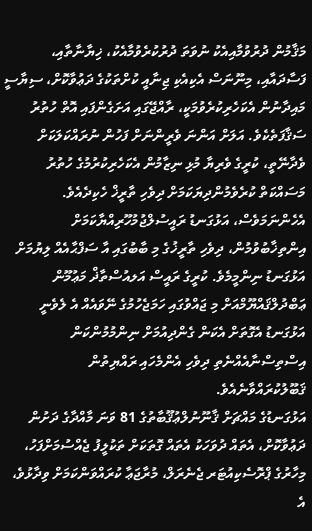މަޤާމުން ދުރުވުމާއިއެކު ނުވަތަ ދުރުކުރެވުމާއެކު، ޚިޔާނާތާއި، ފަސާދައާއި، މިނޫނަސް އެކިއެކި ޖިނާއީ ކުށްތަކުގެ ދަޢުވާކޮށް، ސިޔާސީ މައިދާނުން އެކަހެރިކުރެވުމަކީ، ރާއްޖޭގައި އަށަގެންފައި އޮތް ހުތުރު ސަޤާފަތެކެވެ. އަލަށް އަންނަ ވެރީންނަށް ފަހުން ނުރައްކަލަކަށް ވެދާނޭތީ، ކުރީގެ ވެރިޔާ މުޅި ނިޒާމުން އެކަހެރިކުރުމުގެ ހުތުރު މަސައްކަތް ކުރެވެމުންދިޔަކަމަށް ދިވެހި ތާރީޚް ހެކިދެއެވެ. އެހެންނަމަވެސް، އަޅުގަނޑު ރައީސުލްޖުމުހޫރިއްޔާކަމަށް އިންތިޚާބުވުމުން، ދިވެހި ތާރީޚުގެ މި ބާބުގައި އާ ސަފްޙާއެއް ލިޔުމަށް އަޅުގަނޑު ނިންމީމެވެ. ކުރީގެ ރައީސް އަލއުސްތާޛް މަޢުމޫން ޢަބްދުލްޤައްޔޫމްއަށް މި ޖައްވުގައި ހަމަޖެހުމުގެ ނޭވައެއް އެ ލެވެނީ އަޅުގަނޑު އެގޮތަށް އެކަން ގެންދިއުމަށް ނިންމުމުންކަން އިސްތިސްނާއެއްނެތި ދިވެހި އެންމެހައި ރައްޔިތުން ޤަބޫލުކުރައްވާނެއެވެ.
އަޅުގަނޑުގެ މައްޗަށް ޤާނޫނުލްޢުޤޫބާތުގެ 81 ވަނަ މާއްދާގެ ދަށުން ދަޢުވާކޮށް، އެތައް ދުވަހަކު އެތައް ގޮތަކަށް ތަކުލީފު ޖެއްސުމަށްފަހު، މިހާރުގެ ޕްރޮސެކިއުޓަރ ޖެނެރަލް، މުރާޖަޢާ ކުރައްވަންކަމަށް ވިދާޅުވެ، އެ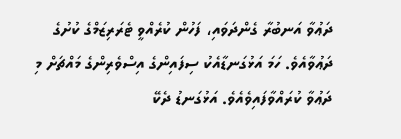ދަޢުވާ އަނބުރާ ގެންދަވައި، ފަހުން ކުރެއްވީ ޓެރަރިޒަމްގެ ކުށުގެ ދަޢުވާއެވެ. ހަމަ އަޅުގަނޑާއެކު ސިފައިންގެ އިސްވެރިންގެ މައްޗަށް މި ދަޢުވާ ކުރައްވާފައިވެއެވެ. އަޅުގަނޑު ދެކޭ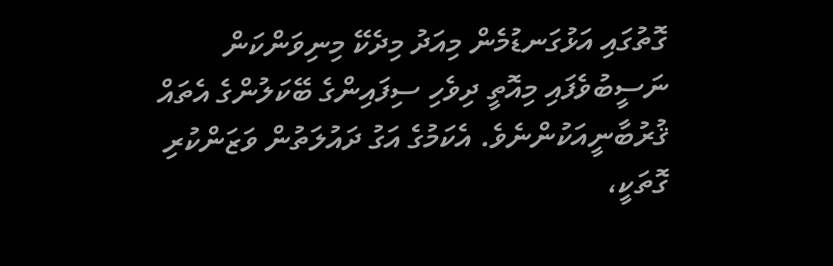ގޮތުގައި އަޅުގަނޑުމެން މިއަދު މިދެކޭ މިނިވަންކަން ނަސީބުވެފައި މިއޮތީ ދިވެހި ސިފައިންގެ ބޭކަލުންގެ އެތައް ޤުރުބާނީއަކުންނެވެ. އެކަމުގެ އަގު ދައުލަތުން ވަޒަންކުރި ގޮތަކީ،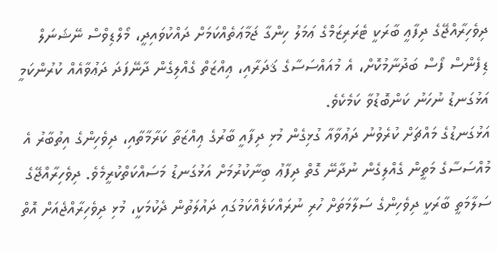ދިވެހިރާއްޖޭގެ ދިފާޢީ ބާރަކީ ޓެރަރިޒަމްގެ ޢަމަލު ހިންގާ ޖަމާޢަތެއްކަމަށް ދައްކުވައިދީ، މޯލްޑިވްސް ނޭޝަނަލް ޑިފެންސް ފޯސް ބަދުނާމުކޮށް، އެ މުއައްސަސާގެ ޤަދަރާއި، ޢިއްޒަތް ގެއްލިގެން ދާނޭފަދަ ދަޢުވާއެއް ކުރުންކަމީ އަޅުގަނޑު ނުހަނު ކަންބޮޑުވާ ކަމެކެވެ.
އަޅުގަނޑުގެ މައްޗަށް ކުރެވުނު ދަޢުވާއާ ގުޅިގެން މުޅި ދިފާއީ ބާރުގެ ޢިއްޒަތާ ކަރާމާތާއި، ދިވެހިންގެ އިތުބާރު އެ މުއްސަސާގެ މަތީން ގެއްލިގެން ނުދާނޭ ގޮތް ދިފާޢު ބިނާކުރުމަށް އަޅުގަނޑު މަސައްކަތްކުރީމެވެ. ދިވެހިރާއްޖޭގެ ސަލާމަތީ ބާރަކީ ދިވެހިންގެ ސަލާމަތަށް ހުރި ނުރައްކަލެއްކަމުގައި ދައުލަތުން ދެކުމަކީ، މުޅި ދިވެހިރާއްޖެއަށް އޮތް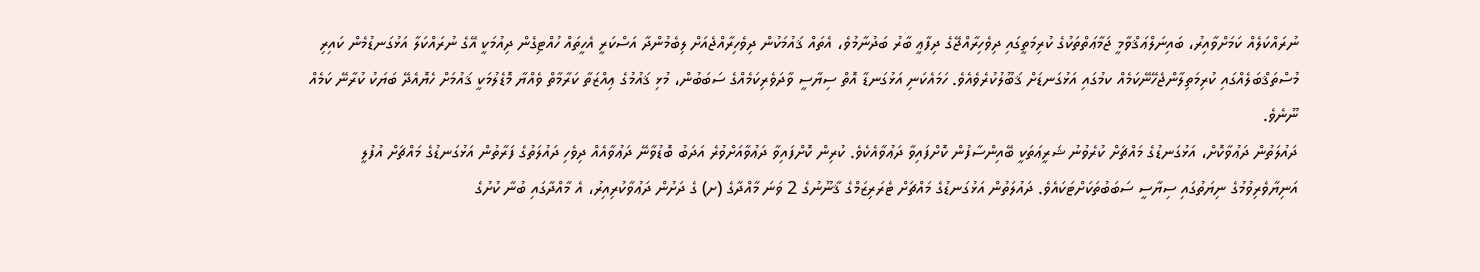ނުރައްކަލެއް ކަމަށްވާއިރު، ބައިނަލްޢަޤްވާމީ ޖަމާޢަތްތަކުގެ ކުރިމަތީގައި ދިވެހިރާއްޖޭގެ ދިފާޢީ ބާރު ބަދުނާމުވެ، އެތައް ޤައުމަކުން ދިވެހިރާއްޖެއަށް ލިބެމުންދާ އަސްކަރީ އެހީތައް ހުއްޓިގެން ދިއުމަކީ އޭގެ ނުރައްކަލާ އަޅުގަނޑުމެން ކައިރި މުސްތަޤްބަލެއްގައި ކުރިމަތިލާންޖެހޭނޭކަމެއް ކމުގައި އަޅުގަނޑަށް ޤަބޫލުކުރެވެއެވެ. ހަމައެކަނި އަޅުގަނޑާ އޮތް ސިޔާސީ ވާދަވެރިކަމެއްގެ ސަބަބުން، މުޅި ޤައުމުގެ ޢިއްޒަތާ ކަރާމާތް ވެއްޔާ މޮޑެލުމަކީ ޤައުމަށް ހެޔޮއެދޭ ބަޔަކު ކުރާނޭ ކަމެއް ނޫނެވެ.
ދައުލަތުން ދަޢުވާކޮށް، އަޅުގަނޑުގެ މައްޗަށް ކުރެވުނު ޝަރީޢަތަކީ ބޭއިންސާފުން ކޮށްފައިވާ ދަޢުވާއެކެވެ. ކުރިން ކޮށްފައިވާ ދަޢުވާއަށްވުރެ އަދަބު ބޮޑުވާނޭ ދަޢުވާއެއް ދިވެހި ދައުލަތުގެ ފަރާތުން އަޅުގަނޑުގެ މައްޗަށް އުފުލީ އަނިޔާވެރިވުމުގެ ނިޔަތުގައި ސިޔާސީ ސަބަބުތަކަށްޓަކައެވެ. ދައުލަތުން އަޅުގަނޑުގެ މައްޗަށް ޓެރަރިޒަމްގެ ޤާނޫނުގެ 2 ވަނަ މާއްދާގެ (ށ) ގެ ދަށުން ދަޢުވާކުރިއިރު، އެ މާއްދާގައި ބުނާ ކުށުގެ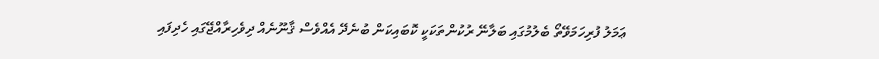ޢަމަލު ފުރިހަމަވޭތޯ ބެލުމުގައި ބަލާނޭ ރުކުންތަކަކީ ކޮބައިކަން ބުނެދޭ އެއްވެސް ޤާނޫނެއް ދިވެހިރާއްޖޭގައި ހެދިފައި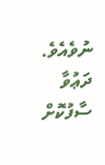ނުވެއެވެ. ދަޢުވާ ސާފުކޮށް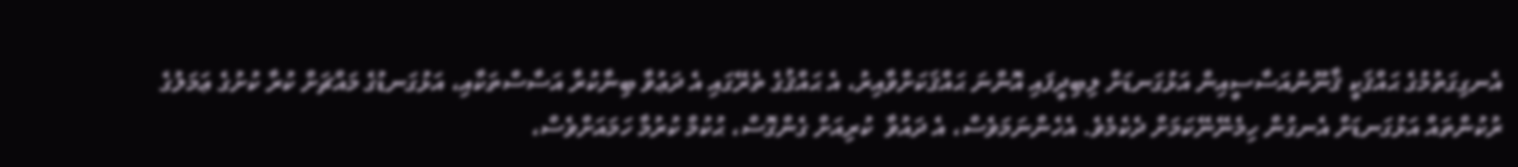އެނގިގަތުމުގެ ޙައްޤަކީ ޤާނޫނުއަސާސީއިން އަޅުގަނޑަށް ލިބިދީފައި އޮންނަ ޙައްޤަކަށްވާއިރު، އެ ޙައްޤުގެ ތެރޭގައި އެ ދަޢުވާ ބިނާކުރާ އަސާސްތަކާއި، އަޅުގަނޑުގެ މައްޗަށް ކުރާ ކުށުގެ ޢަމަލުގެ ރުކުންތައް އަޅުގަނޑަށް އެނގުން ހިމެނޭނޭކަމަށް ދެކެމެވެ. އެހެންނަމަވެސް، އެ ދައުވާ  ކުރިއަށް ގެންގޮސް، ޙުކުމް ކުރުމާ ހަމައަށްވެސް،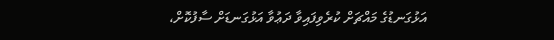އަޅުގަނޑުގެ މައްޗަށް ކުރެވިފައިވާ ދަޢުވާ އަޅުގަނޑަށް ސާފުކޮށް،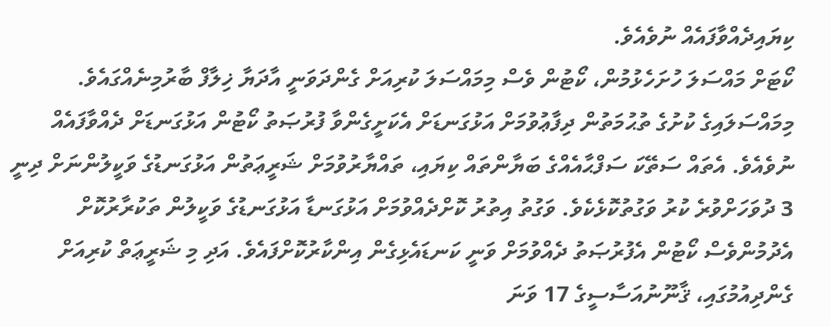ކިޔައިދެއްވާފައެއް ނުވެއެވެ.
ކޯޓަށް މައްސަލަ ހުށަހެޅުމުން، ކޯޓުން ވެސް މިމައްސަލަ ކުރިއަށް ގެންދަވަނީ އާދަޔާ ޚިލާފް ބާރުމިނެއްގައެވެ. މިމައްސަލައިގެ ކުށުގެ ތުޙުމަތުން ދިފާޢުވުމަށް އަޅުގަނޑަށް އެކަށީގެންވާ ފުރުޞަތު ކޯޓުން އަޅުގަނޑަށް ދެއްވާފައެއް ނުވެއެވެ. އެތައް ސަތޭކަ ސަފްޙާއެއްގެ ބަޔާންތައް ކިޔައި، ތައްޔާރުވުމަށް ޝަރީޢަތުން އަޅުގަނޑުގެ ވަކީލުންނަށް ދިނީ 3 ދުވަހަށްވުރެ ކުރު ވަގުތުކޮޅެކެވެ. ވަގުތު އިތުރު ކޮށްދެއްވުމަށް އަޅުގަނޑާ އަޅުގަނޑުގެ ވަކީލުން ތަކުރާރުކޮށް އެދުމުންވެސް ކޯޓުން އެފުރުޞަތު ދެއްވުމަށް ވަނީ ކަނޑައެޅިގެން އިންކާރުކޮށްފައެވެ. އަދި މި ޝަރީޢަތް ކުރިއަށް ގެންދިއުމުގައި، ޤާނޫނުއަސާސީގެ 17 ވަނަ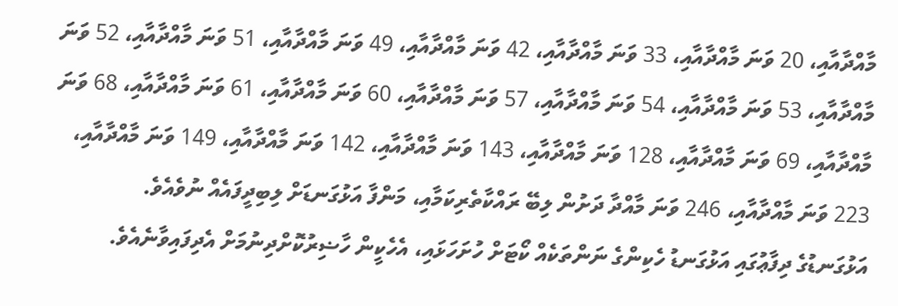މާއްދާއާއި، 20 ވަނަ މާއްދާއާއި، 33 ވަނަ މާއްދާއާއި، 42 ވަނަ މާއްދާއާއި، 49 ވަނަ މާއްދާއާއި، 51 ވަނަ މާއްދާއާއި، 52 ވަނަ މާއްދާއާއި، 53 ވަނަ މާއްދާއާއި، 54 ވަނަ މާއްދާއާއި، 57 ވަނަ މާއްދާއާއި، 60 ވަނަ މާއްދާއާއި، 61 ވަނަ މާއްދާއާއި، 68 ވަނަ މާއްދާއާއި، 69 ވަނަ މާއްދާއާއި، 128 ވަނަ މާއްދާއާއި، 143 ވަނަ މާއްދާއާއި، 142 ވަނަ މާއްދާއާއި، 149 ވަނަ މާއްދާއާއި، 223 ވަނަ މާއްދާއާއި، 246 ވަނަ މާއްދާ ދަށުން ލިބޭ ރައްކާތެރިކަމާއި، މަންފާ އަޅުގަނޑަށް ލިބިދީފައެއް ނުވެއެވެ.
އަޅުގަނޑުގެ ދިފާޢުގައި އަޅުގަނޑު ހެކިންގެ ނަންތަކެއް ކޯޓަށް ހުށަހަޅައި، އެހެކީން ހާޟިރުކޮށްދިނުމަށް އެދިފައިވާނެއެވެ.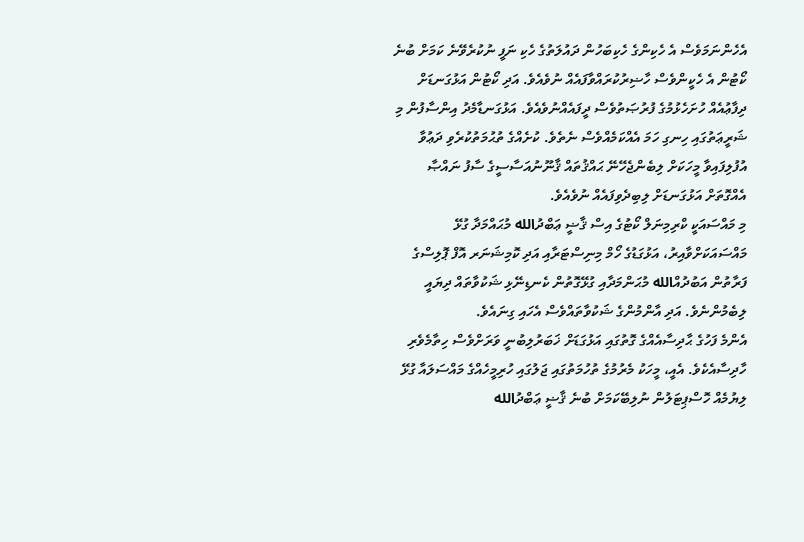އެހެންނަމަވެސް އެ ހެކިންގެ ހެކިބަހުން ދައުލަތުގެ ހެކި ނަފީ ނުކުރެވޭނެ ކަމަށް ބުނެ ކޯޓުން އެ ހެކީންވެސް ހާޟިރުކުރައްވާފައެއް ނުވެއެވެ. އަދި ކޯޓުން އަޅުގަނޑަށް ދިފާޢުއެއް ހުށަހެޅުމުގެ ފުރުޞަތުވެސް ދީފައެއްނުވެއެވެ. އަޅުގަނޑާމެދު އިންސާފުން މި ޝަރީޢަތުގައި ހިނގި ހަމަ އެއްކަމެއްވެސް ނެތެވެ. ކުށެއްގެ ތުޙުމަތުކުރެވި ދަޢުވާ އުފުލިފައިވާ މީހަކަށް ލިބެންޖެހޭނޭ ޙައްޤުތައް ޤާނޫނުއަސާސީގެ ސާފު ނައްޞާ އެއްގޮތަށް އަޅުގަނޑަށް ލިބިދެވިފައެއް ނުވެއެވެ.
މި މައްސައަކީ ކްރިމިނަލް ކޯޓުގެ އިސް ޤާޟީ ޢަބްދުالله މުޙައްމަދާ ގުޅޭ މައްސައަކަށްވާއިރު، އަޅުގަޑުގެ ހޯމް މިނިސްޓަރާއި އަދި ކޮމިޝަނަރ އޮފް ޕޮލިސްގެ ފަރާތުން އަބުދުއްالله މުޙަންމަދާއި ގުޅޭގޮތުން ކެނޑިނޭޅި ޝަކުވާތައް ދިޔައީ ލިބެމުންނެވެ. އަދި އާންމުންގެ ޝަކުވާތައްވެސް އެހައި ގިނައެވެ.
އެންމެ ފަހުގެ ޙާދިސާއެއްގެ ގޮތުގައި އަޅުގަޑަށް ޚަބަރުލިބުނީ ވަރަށްވެސް ހިތާމެވެރި ހާދިސާއެކެވެ. އެއީ، މީހަކު މެރުމުގެ ތުހުމަތުގައި ޖަލުގައި ހުރިމީހެއްގެ މައްސަލައާ ގުޅޭ ލިޔުމެއް ހޮސްޕިޓަލުން ނުލިބޭކަމަށް ބުނެ ޤާޟީ ޢަބްދުالله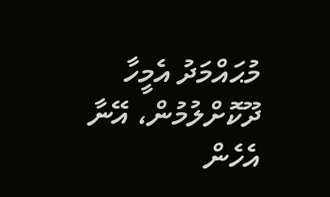މުޙައްމަދު އެމީހާ ދޫކޮށްލުމުން، އޭނާ އެހެން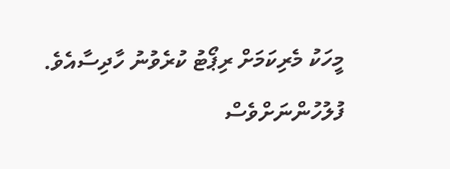މީހަކު މެރިކަމަށް ރިޕޯޓު ކުރެވުނު ހާދިސާއެވެ. ފުލުހުންނަށްވެސް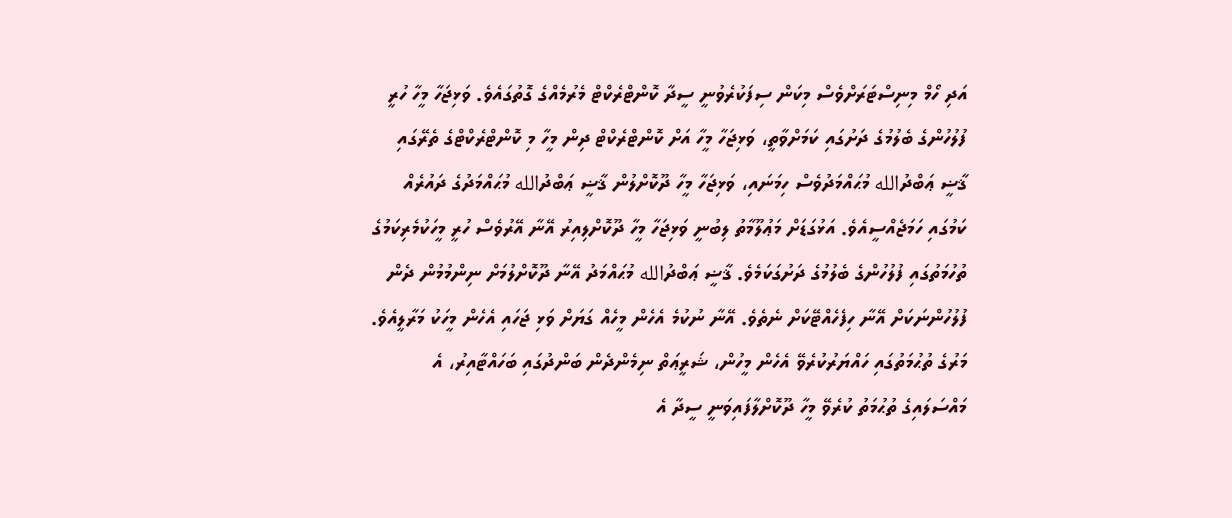އަދި ހޯމް މިނިސްޓަރަށްވެސް މިކަން ސިފަކުރެވުނީ ސީދާ ކޮންޓްރެކްޓް މެރުމެއްގެ ގޮތުގައެވެ. ވަޅިޖަހާ މީހާ ހުރީ ފުލުހުންގެ ބެލުމުގެ ދަށުގައި ކަމަށްވާތީ، ވަޅިޖަހާ މީހާ އަށް ކޮންޓްރެކްޓް ދިން މީހާ މި ކޮންޓްރެކްޓްގެ ތެރޭގައި ޤާޟީ ޢަބްދުالله މުޙައްމަދުވެސް ހިމަނައި، ވަޅިޖަހާ މީހާ ދޫކޮށްލުން ޤާޟީ ޢަބްދުالله މުޙައްމަދުގެ ދައުރެއް ކަމުގައި ހަމަޖެއްސީއެވެ. އަޅުގަޑަށް މަޢުލޫމާތު ލިބުނީ ވަޅިޖަހާ މީހާ ދޫކޮށްލިއިރު އޭނާ އޭރުވެސް ހުރީ މީހަކުމެރިކަމުގެ ތުހުމަތުގައި ފުލުހުންގެ ބެލުމުގެ ދަށުގަކަމެވެ. ޤާޟީ ޢަބްދުالله މުޙައްމަދު އޭނާ ދޫކޮށްލުމަށް ނިންމުމުން ދެން ފުލުހުންނަކަށް އޭނާ ހިފެހެއްޓޭކަށް ނެތެވެ. އޭނާ ނުކުމެ އެހެން މީހެއް ގަޔަށް ވަޅި ޖަހައި އެހެން މީހަކު މަރާލީއެވެ. މަރުގެ ތުޙުމަތުގައި ހައްޔަރުކުރެވޭ އެހެން މީހުން، ޝަރީޢަތް ނިމެންދެން ބަންދުގައި ބަހައްޓާއިރު، އެ މައްސަލައިގެ ތުޙުމަތު ކުރެވޭ މީހާ ދޫކޮށްލާފައިވަނީ ސީދާ އެ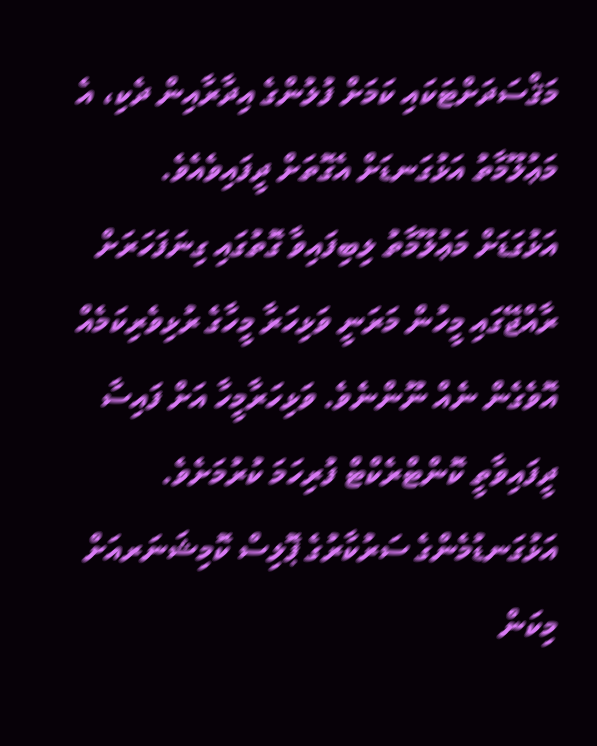މަޤްސަދަށްޓަކައި ކަމަށް ފުލުންގެ އިދާރާއިން ދެކި، އެ މަޢުލޫމާތު އަޅުގަނޑަށް އެގޮތަށް ދީފައިވެއެވެ.
އަޅުގަޑަށް މަޢުލޫމާތު ލިބިފައިވާ ގޮތުގައި ގިނަފަހަރަށް ރާއްޖޭގައި މީހުން މަރަނީ ވަޅިހަރާ މީހާގެ ރުޅިވެރިކަމެއް އޮވެގެން ނެއް ނޫންނެވެ. ވަޅިހަރާމީހާ އަށް ފައިސާ ދީފައިވާތީ ކޮންޓްރެކްޓް ފުރިހަމަ ކުރުމަށެވެ. އަޅުގަނޑުމެންގެ ސަރުކާރުގެ ޕޮލިސް ކޮމިޝަނަރއަށް މިކަން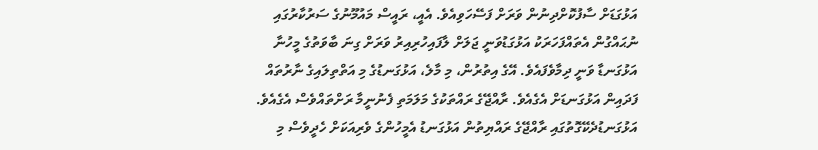އަޅުގަޑަށް ސާފުކޮށްދިނުން ވަރަށް ފަސޭހަވިއެވެ. އެއީ، ރައީސް މައުމޫނުގެ ސަރުކާރުގައި ނުޙައްގުން އެތައްފަހަރަކު އަޅުގަޑުވަނީ ޖަލަށް ލާފައިހުރިއިރު ވަރަށް ގިނަ ބާވަތުގެ މީހުނާ އަޅުގަނޑާ ވަނީ ދިމާވެފައެވެ. އޭގެ އިތުރުން، މި މާލެ، އަޅުގަނޑުގެ މި އަތްތިލައިގެ ނާރުތައް ފަދައިން އަޅުގަނޑަށް އެގެއެވެ. ރާއްޖޭގެ ރައްތަކުގެ މަލަމަތި ފެނުނީމާ ރަށްތައްވެސް އެގެއެވެ. އަޅުގަނޑުދެކޭގޮތުގައި ރާއްޖޭގެ ރައްޔިތުން އަޅުގަނޑު އެމީހުންގެ ވެރިއަކަށް ހެދީވެސް މި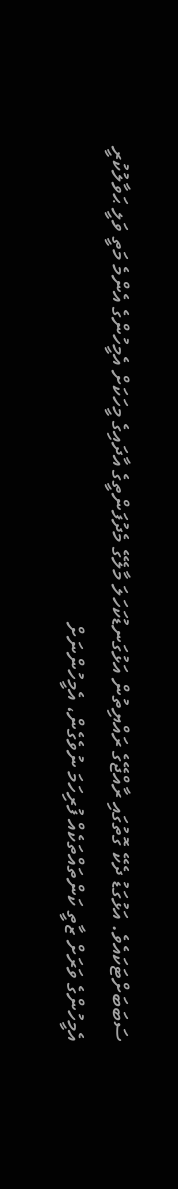ސަބަބަށްޓަކައެވެ. އަޅުގަޑު ދެކޭ ގޮތުގައި ރާއްޖޭގެ ރައްޔިތުން އަޅުގަނޑުކަހަލަ މާލޭގެ މެދުފަންތީގެ އާދައިގެ މީހަކަށް އެމީހުންގެ އެންމެ މަތީ ވަލީ ޙަވާލުކުރީ އެމީހުންގެ ވަރަށް ޒާތީ ކަންތައްތަކެއް ފުރިހަމަ ނުވެގެން، އެމީހުންނަށް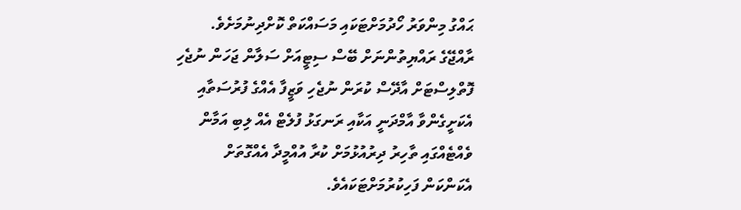ޙައްގު މިންވަރު ހޯދުމަށްޓަކައި މަސައްކަތް ކޮށްދިނުމަށެވެ.
ރާއްޖޭގެ ރައްޔިތުންނަށް ބޭސް ސިޓީއަށް ސަލާން ޖަހަން ނުޖެހި ފޮތްލިސްޓަށް އާދޭސް ކުރަން ނުޖެހި ވަޒީފާ އެއްގެ ފުރުސަތާއި އެކަށީގެންވާ އާމްދަނީ އަކާއި ރަނގަޅު ފުލެޓް އެއް ލިބި އަމާން ވެއްޓެއްގައި ތާހިރު ދިރުއުޅުމަށް ކުރާ އުއްމީދާ އެއްގޮތަށް އެކަންކަން ފަހިކުރުމަށްޓަކައެވެ.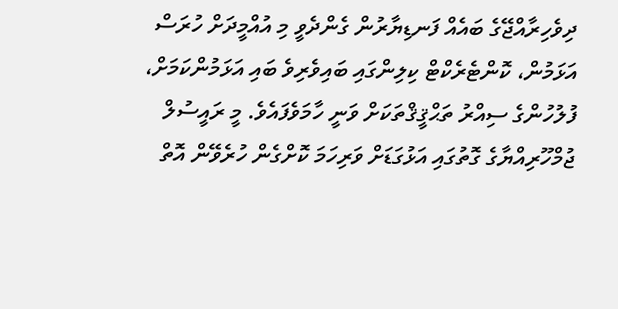ދިވެހިރާއްޖޭގެ ބައެއް ފަނޑިޔާރުން ގެންދެވީ މި އުއްމީދަށް ހުރަސް އަޅަމުން، ކޮންޓެރެކްޓް ކިލިންގައި ބައިވެރިވެ ބައި އަޅަމުންކަމަށް، ފުލުހުންގެ ސިއްރު ތަޙްޤީޤްތަކަށް ވަނީ ހާމަވެފައެވެ. މީ ރައީސުލް ޖުމްހޫރިއްޔާގެ ގޮތުގައި އަޅުގަޑަށް ވަރިހަމަ ކޮށްގެން ހުރެވޭން އޮތް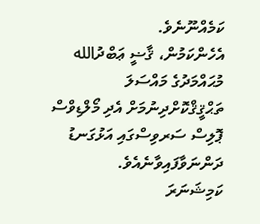ކަމެއްނޫނެވެ.
އެހެންކަމުން، ޤާޟީ ޢަބްދުالله މުޙައްމަދުގެ މައްސަލަ ތަޙްޤީޤްކޮށްދިނުމަށް އެދި މޯލްޑިވްސް ޕޮލިސް ސަރވިސްގައި އަޅުގަނޑު ދަންނަވާފައިވާނެއެވެ.
ކަމިޝަނަރަ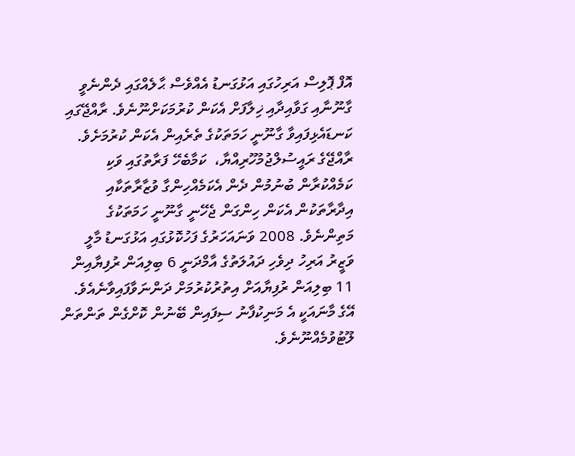އޮފް ޕޮލިސް އަރިހުގައި އަޅުގަނޑު އެއްވެސް ޙާލެއްގައި ދެންނެވީ ގާނޫނާއި ގަވާއިދާއި ޚިލާފަށް އެކަން ކުރުމަކަށްނޫނެވެ. ރާއްޖޭގައި ކަނޑައެޅިފައިވާ ގާނޫނީ ހަމަތަކުގެ ތެރެއިން އެކަން ކުރުމަށެވެ. ރާއްޖޭގެ ރައީސުލްޖުމުހޫރިއްޔާ،  ކަމާބެހޭ ފަރާތުގައި ވަކި ކަމެއްކުރާން ބުނުމުން ދެން އެކަމެއްހިންގާ ވުޒާރާތަކާއި އިދާރާތަކުން އެކަން ހިންގަން ޖެހޭނީ ގާނޫނީ ހަމަތަކުގެ މަތިންނެވެ. 2008 ވަނައަހަރުގެ ފަހުކޮޅުގައި އަޅުގަނޑު މާލީ ވަޒީރު އަރިހު ދިވެހި ދައުލަތުގެ އާމްދަނީ 6 ބިލިއަން ރުފިޔާއިން 11 ބިލިއަން ރުފިޔާއަށް އިތުރުކުރުމަށް ދަންނަވާފައިވާނެއެވެ. އޭގެ މާނައަކީ އެ މަނިކުފާނު ސިފައިން ބޭނުން ކޮށްގެން ތަންތަން ލޫޓުވުމެއްނޫނެވެ.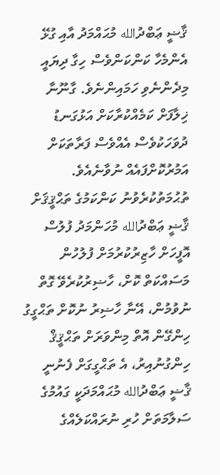ޤާޟީ ޢަބްދުالله މުޙައްމަދު އާއި ގުޅޭ އެންމެހާ ކަންކަންވެސް ހިގާ ދިޔައީ މިދެންނެވި ހަމައިންނެވެ. ގާނޫނާ ޚިލާފަށް ކަމެއްކުރާކަށް އަޅުގަނޑު ދުވަހަކުވެސް އެއްވެސް ފަރާތަކަށް އަމުރުކޮށްފައެއް ނުވާނެއެވެ. ތުޙުމަތުކުރެވުނު ކަންކަމުގެ ތަޙްޤީޤަށް ޤާޟީ ޢަބްދުالله މުހަންމަދު ފުލުސް އޮފީހަށް ހާޒިރުކުރުމަށް ފުލުހުން މަސައްކަތް ކޮށް، ހާޟިރުކުރެވޭ ގޮތް ނުވުމުން، އޭނާ ހާޟިރު ނުކޮށް ތަޙްގީގު ހިންގޭން އޮތް މިންވަރަށް ތަޙްޤީޤް ހިންގުނުއިރު، އެ ތަޙްގީގަށް ފެނުނީ ޤާޟީ ޢަބްދުالله މުޙައްމަދަކީ ގައުމުގެ ސަލާމަތަށް ހުރި ނުރައްކަލެއްގެ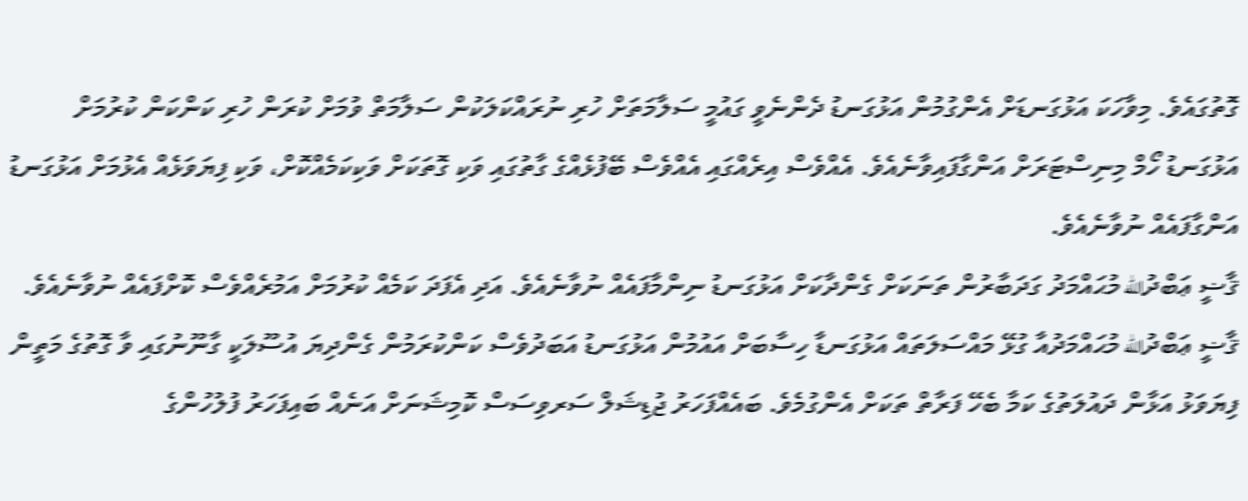ގޮތުގައެވެ. މިވާހަކަ އަޅުގަނޑަށް އެންގުމުން އަޅުގަނޑު ދެންނެވީ ގައުމީ ސަލާމަތަށް ހުރި ނުރައްކަލަކުން ސަލާމަތް ވުމަށް ކުރަން ހުރި ކަންކަން ކުރުމަށް އަޅުގަނޑު ހޯމް މިނިސްޓަރަށް އަންގާފައިވާނެއެވެ. އެއްވެސް އިރެއްގައި އެއްވެސް ބޭފުޅެއްގެ ގާތުގައި ވަކި ގޮތަކަށް ވަކިކަމެއްކޮށް، ވަކި ފިޔަވަޅެއް އެޅުމަށް އަޅުގަނޑު އަންގާފައެއް ނުވާނެއެވެ.
ޤާޟީ ޢަބްދުالله މުޙައްމަދު ގަދަބާރުން ތަނަކަށް ގެންދާކަށް އަޅުގަނޑު ނިންމާފައެއް ނުވާނެއެވެ. އަދި އެފަދަ ކަމެއް ކުރުމަށް އަމުރެއްވެސް ކޮށްފައެއް ނުވާނެއެވެ. ޤާޟީ ޢަބްދުالله މުޙައްމަދުއާ ގުޅޭ މައްސަލަތައް އަޅުގަނޑާ ހިސާބަށް އައުމުން އަޅުގަނޑު އަބަދުވެސް ކަންކުރަމުން ގެންދިޔަ އުސޫލަކީ ގާނޫނުގައި ވާ ގޮތުގެ މަތީން ފިޔަވަޅު އަޅާން ދައުލަތުގެ ކަމާ ބެހޭ ފަރާތް ތަކަށް އެންގުމެވެ. ބައެއްފަހަރު ޖުޑިޝަލް ސަރވިސަސް ކޮމިޝަނަށް އަނެއް ބައިފަހަރު ފުލުހުންގެ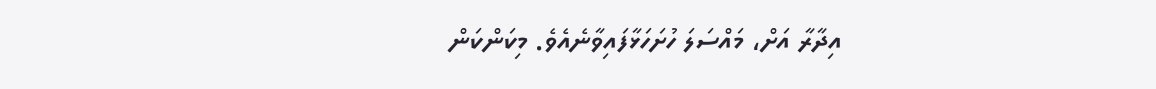އިދާރާ އަށް، މައްސަލަ ހުށަހަޅާފައިވާނެއެވެ. މިކަންކަން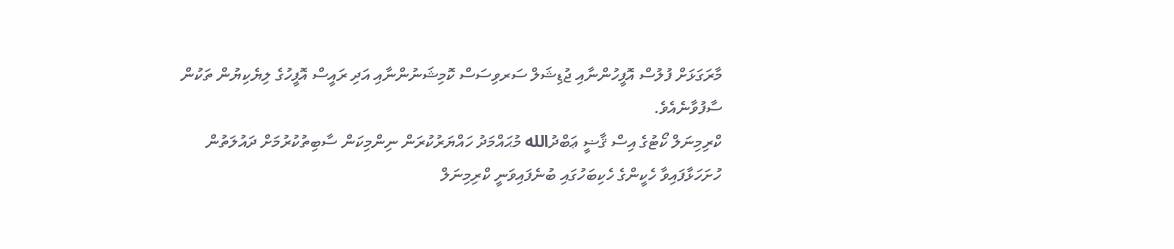މާރަގަޅަށް ފުލުސް އޮފީހުންނާއި ޖުޑިޝަލް ސަރވިސަސް ކޮމިޝަނުންނާއި އަދި ރައީސް އޮފީހުގެ ލިޔެކިޔުން ތަކުން ސާފުވާނެއެވެ.
ކްރިމިނަލް ކޯޓުގެ އިސް ޤާޟީ ޢަބްދުالله މުޙައްމަދު ހައްޔަރުކުރަން ނިންމިކަން ސާބިތުކުރުމަށް ދައުލަތުން ހުށަހަޅާފައިވާ ހެކީންގެ ހެކިބަހުގައި ބުނެފައިވަނީ ކްރިމިނަލް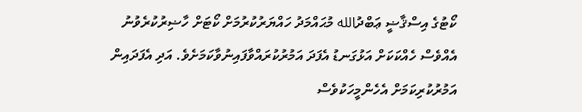ކޯޓުގެ އިސްޤާޟީ ޢަބްދުالله މުޙައްމަދު ހައްޔަރުކުރުމަށް ކޯޓަށް ހާޟިރުކުރެވުނު އެއްވެސް ހެއްކަކަށް އަޅުގަނޑު އެފަދަ އަމުރުކުރައްވާފައިނުވާކަމަށެވެ. އަދި އެފަދައިން އަމުރުކުރިކަމަށް އެހެންމީހަކުވެސް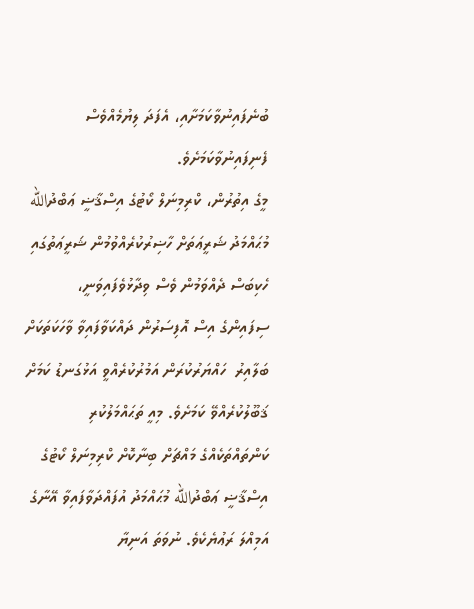ބުނެފައިނުވާކަމަށާއި، އެފަދަ ލިޔުމެއްވެސް ފެނިފައިނުވާކަމަށެވެ.
މީގެ އިތުރުން، ކްރިމިނަލް ކޯޓުގެ އިސްޤާޟީ ޢަބްދުالله މުޙައްމަދު ޝަރީޢަތަށް ހާޟިރުކުރެއްވުމުން ޝަރީޢަތުގައި ހެކިބަސް ދެއްވަމުން ވެސް ވިދާޅުވެފައިވަނީ، ސިފައިންގެ އިސް އޮފިސަރުން ދައްކަވާފައިވާ ވާހަކަތަކަށް ބަލާއިރު  ހައްޔަރުކުރަން އަމުރުކުރެއްވީ އަޅުގަނޑު ކަމަށް ޤަބޫލުކުރެއްވޭ ކަމަށެވެ. މިއީ ތަޙައްމަލުކުރި ކަންތައްތަކެއްގެ މައްޗަށް ބިނާކޮށް ކްރިމިނަލް ކޯޓުގެ އިސްޤާޟީ ޢަބްދުالله މުޙައްމަދު އުފައްދަވާފައިވާ އޭނާގެ އަމިއްލަ ރަޢުޔެކެވެ. ނުވަތަ އަނިޔާ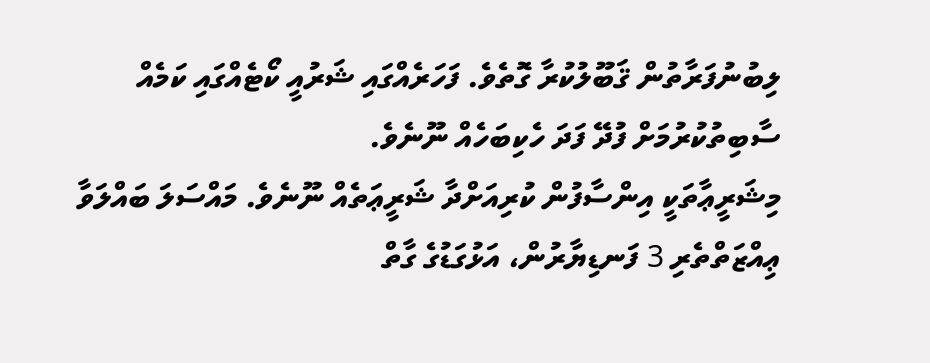ލިބުނުފަރާތުން ޤަބޫލުކުރާ ގޮތެވެ. ފަހަރެއްގައި ޝަރުއީ ކޯޓެއްގައި ކަމެއް ސާބިތުކުރުމަށް ފުދޭ ފަދަ ހެކިބަހެއް ނޫނެވެ.
މިޝަރީޢާތަކީ އިންސާފުން ކުރިއަށްދާ ޝަރީޢަތެއް ނޫނެވެ. މައްސަލަ ބައްލަވާ ޢިއްޒަތްތެރި 3 ފަނޑިޔާރުން، އަޅުގަޑުގެ ގާތް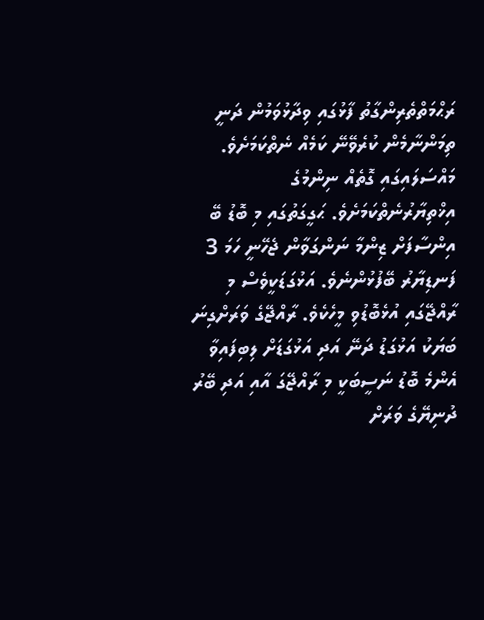ރަޙްމަތްތެރިންގާތު ފާޅުގައި ވިދާޅުވަމުން ދަނީ ތިމަންނާމެން ކުރެވޭނޭ ކަމެއް ނެތްކަމަށެވެ. މައްސަލައިގައި ގޮތެއް ނިންމުގެ އިޚްތިޔާރުނެތްކަމަށެވެ. ޙަގީގަތުގައި މި ބޮޑު ބޭ އިންސާފަށް ޒިންމާ ނަންގަވާން ޖެހޭނީ ހަމަ 3 ފަނޑިޔާރު ބޭފުޅުންނެވެ. އަޅުގަޑަކީވެސް މި ރާއްޖޭގައި އުޅެބޮޑުވި މީހެކެވެ. ރާއްޖޭގެ ވަރަށްގިނަ ބަޔަކު އަޅުގަޑު ދަނޭ އަދި އަޅުގަޑަށް ލިބިފައިވާ އެންމެ ބޮޑު ނަސީބަކީ މި ރާއްޖޭގަ އާއި އަދި ބޭރު ދުނިޔޭގެ ވަރަށް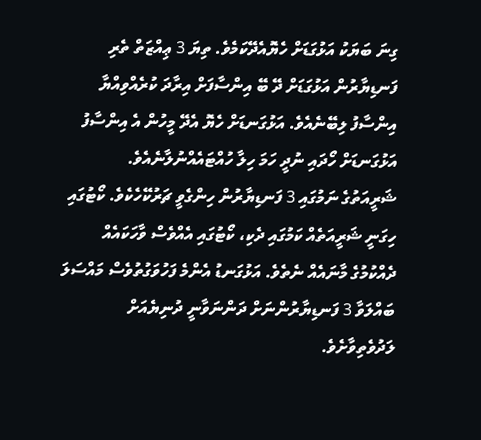ގިނަ ބަޔަކު އަޅުގަޑަށް ހެޔޮއެދޭކަމެވެ. ތިޔަ 3 ޢިއްޒަތް ތެރި  ފަނޑިޔާރުން އަޅުގަޑަށް ދޭ ބޭ އިންސާފަށް އިރާދަ ކުރެއްވިއްޔާ އިންސާފު ލިބޭނެއެވެ. އަޅުގަނޑަށް ހެޔޮ އެދޭ މީހުން އެ އިންސާފު އަޅުގަނޑަށް ހޯދައި ނުދީ ހަމަ ހިލާ ހުއްޓައެއްނުލާނެއެވެ.
ޝަރީއަތުގެ ނަމުގައި 3 ފަނޑިޔާރުން ހިންގެވީ ޗަރުކޭހެކެވެ. ކޯޓުގައި ހިގަނީ ޝަރީއަތެއް ކަމުގައި ދެކި، ކޯޓުގައި އެއްވެސް ވާހަކައެއް ދެއްކުމުގެ މާނައެއް ނެތެވެ. އަޅުގަނޑު އެންމެ ފަހުވަގުތުވެސް މައްސަލަ ބައްލަވާ 3 ފަނޑިޔާރުންނަށް ދަންނަވާނީ ދުނިޔެއަށް ލަދުވެތިވާށެވެ.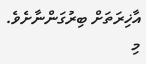އާޚިރަތަށް ބިރުގަންނާށެވެ. މި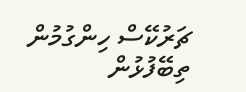ޗަރުކޭސް ހިންގުމުން ތިބޭފުޅުން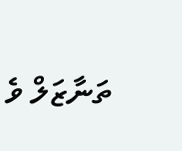ތަނާޒަލް ވެ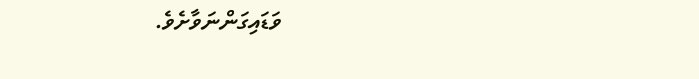ވަޑައިގަންނަވާށެވެ.